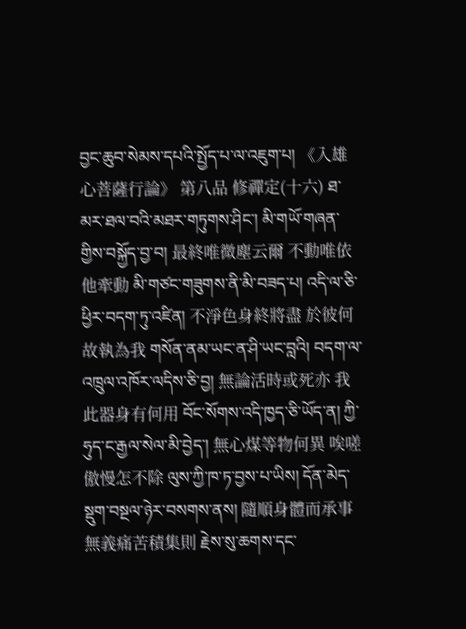བྱང་ཆུབ་སེམས་དཔའི་སྤྱོད་པ་ལ་འཇུག་པ། 《入雄心菩薩行論》 第八品 修禪定(十六) ཐ་མར་ཐལ་བའི་མཐར་གཏུགས་ཤིང་། མི་གཡོ་གཞན་གྱིས་བསྐྱོད་བྱ་བ། 最終唯微塵云爾 不動唯依他牽動 མི་གཙང་གཟུགས་ནི་མི་བཟད་པ། འདི་ལ་ཅི་ཕྱིར་བདག་ཏུ་འཛིན། 不淨色身終將盡 於彼何故執為我 གསོན་ནམ་ཡང་ན་ཤི་ཡང་བླའི། བདག་ལ་འཁྲུལ་འཁོར་ལདིས་ཅི་བྱ། 無論活時或死亦 我此器身有何用 བོང་སོགས་འདི་ཁྱད་ཅི་ཡོད་ན། ཀྱི་ཧུད་ང་རྒྱལ་སེལ་མི་བྱེད་། 無心煤等物何異 唉嗟傲慢怎不除 ལུས་ཀྱི་ཁ་ཏ་བྱས་པ་ཡིས། དོན་མེད་སྡུག་བསྔལ་ཉེར་བསགས་ནས། 隨順身體而承事 無義痛苦積集則 རྗེས་སུ་ཆགས་དང་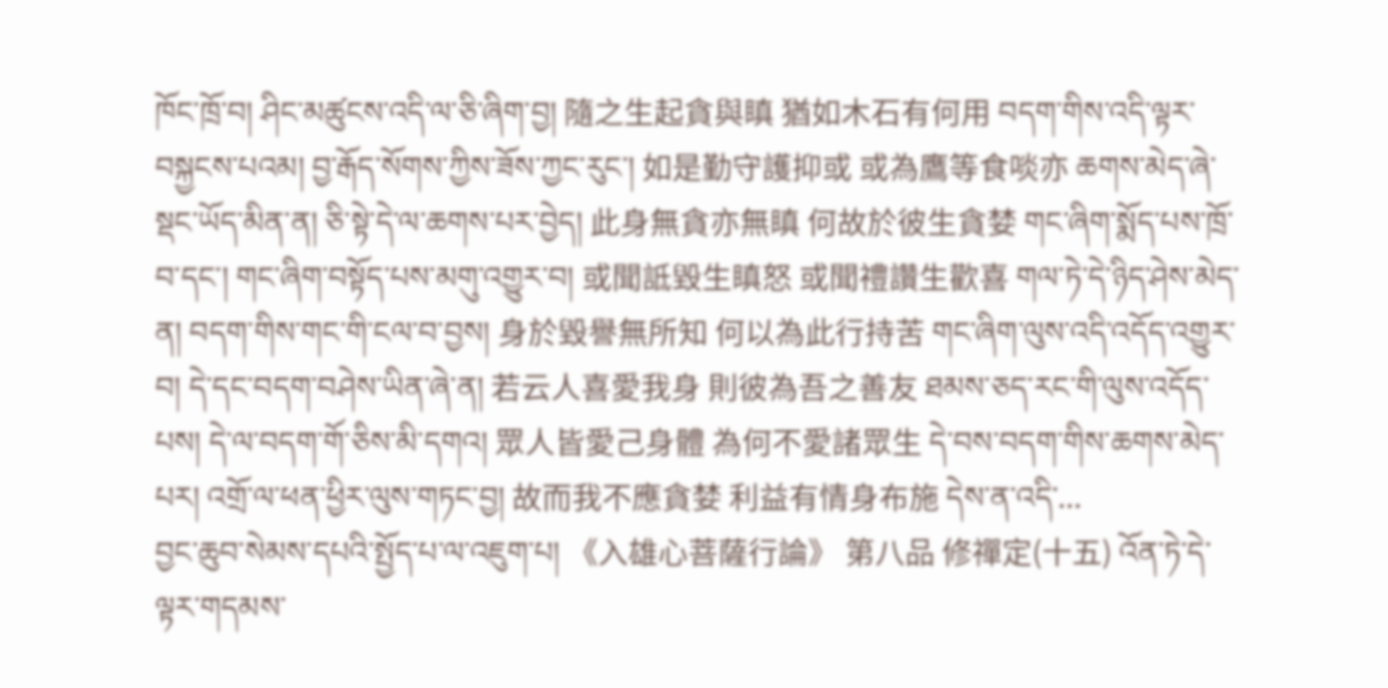ཁོང་ཁྲོ་བ། ཤིང་མཚུངས་འདི་ལ་ཅི་ཞིག་བྱ། 隨之生起貪與瞋 猶如木石有何用 བདག་གིས་འདི་ལྟར་བསྐྱངས་པའམ། བྱ་རྒོད་སོགས་ཀྱིས་ཟོས་ཀྱང་རུང་། 如是勤守護抑或 或為鷹等食啖亦 ཆགས་མེད་ཞེ་སྡང་ཡོད་མིན་ན། ཅི་སྟེ་དེ་ལ་ཆགས་པར་བྱེད། 此身無貪亦無瞋 何故於彼生貪婪 གང་ཞིག་སྨོད་པས་ཁྲོ་བ་དང་། གང་ཞིག་བསྟོད་པས་མགུ་འགྱུར་བ། 或聞詆毀生瞋怒 或聞禮讚生歡喜 གལ་ཏེ་དེ་ཉིད་ཤེས་མེད་ན། བདག་གིས་གང་གི་ངལ་བ་བྱས། 身於毀譽無所知 何以為此行持苦 གང་ཞིག་ལུས་འདི་འདོད་འགྱུར་བ། དེ་དང་བདག་བཤེས་ཡིན་ཞེ་ན། 若云人喜愛我身 則彼為吾之善友 ཐམས་ཅད་རང་གི་ལུས་འདོད་པས། དེ་ལ་བདག་གོ་ཅིས་མི་དགའ། 眾人皆愛己身體 為何不愛諸眾生 དེ་བས་བདག་གིས་ཆགས་མེད་པར། འགྲོ་ལ་ཕན་ཕྱིར་ལུས་གཏང་བྱ། 故而我不應貪婪 利益有情身布施 དེས་ན་འདི་...
བྱང་ཆུབ་སེམས་དཔའི་སྤྱོད་པ་ལ་འཇུག་པ། 《入雄心菩薩行論》 第八品 修禪定(十五) འོན་ཏེ་དེ་ལྟར་གདམས་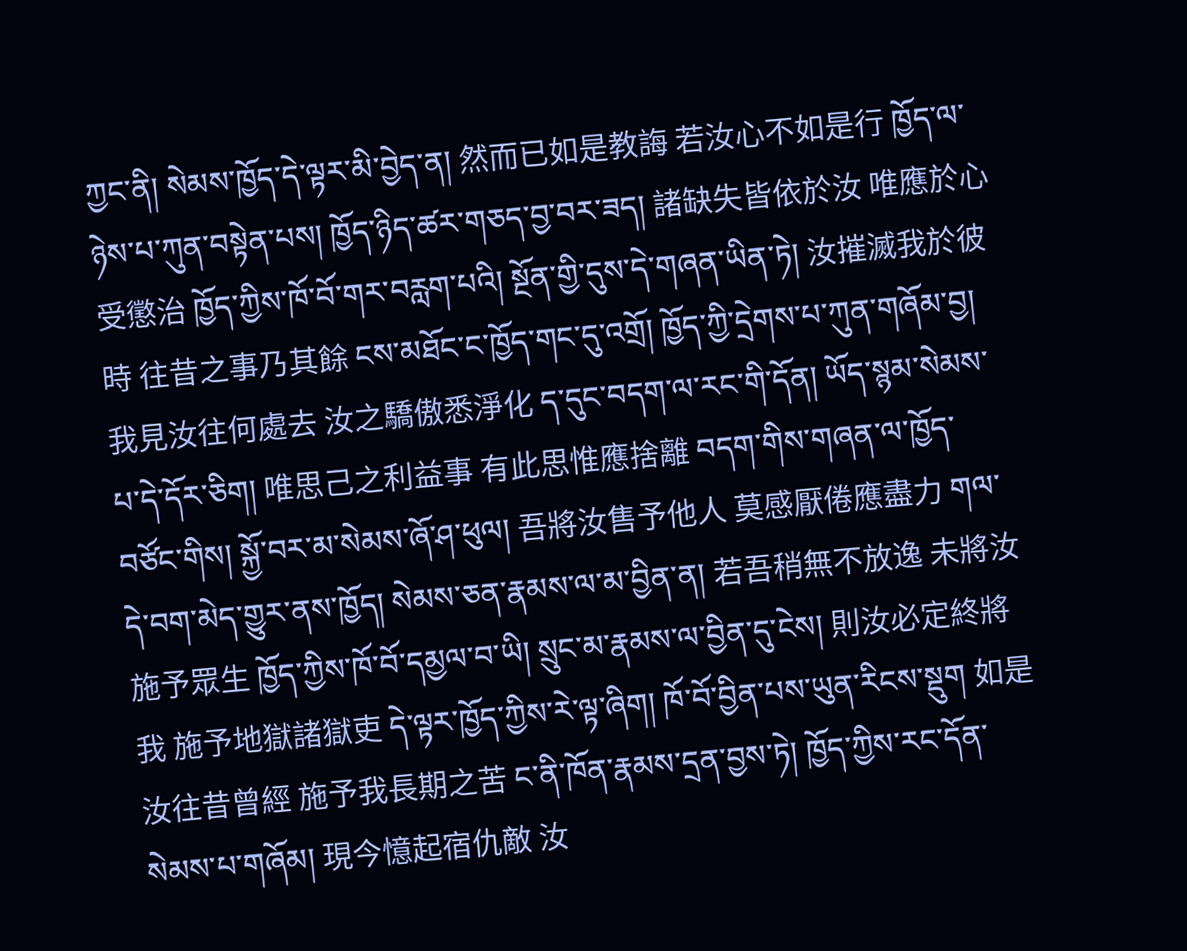ཀྱང་ནི། སེམས་ཁྱོད་དེ་ལྟར་མི་བྱེད་ན། 然而已如是教誨 若汝心不如是行 ཁྱོད་ལ་ཉེས་པ་ཀུན་བསྟེན་པས། ཁྱོད་ཉིད་ཚར་གཅད་བྱ་བར་ཟད། 諸缺失皆依於汝 唯應於心受懲治 ཁྱོད་ཀྱིས་ཁོ་བོ་གར་བརླག་པའི། སྔོན་གྱི་དུས་དེ་གཞན་ཡིན་ཏེ། 汝摧滅我於彼時 往昔之事乃其餘 ངས་མཐོང་ང་ཁྱོད་གང་དུ་འགྲོ། ཁྱོད་ཀྱི་དྲེགས་པ་ཀུན་གཞོམ་བྱ། 我見汝往何處去 汝之驕傲悉淨化 ད་དུང་བདག་ལ་རང་གི་དོན། ཡོད་སྙམ་སེམས་པ་དེ་དོར་ཅིག། 唯思己之利益事 有此思惟應捨離 བདག་གིས་གཞན་ལ་ཁྱོད་བཙོང་གིས། སྐྱོ་བར་མ་སེམས་ཞོ་ཤ་ཕུལ། 吾將汝售予他人 莫感厭倦應盡力 གལ་དེ་བག་མེད་གྱུར་ནས་ཁྱོད། སེམས་ཅན་རྣམས་ལ་མ་བྱིན་ན། 若吾稍無不放逸 未將汝施予眾生 ཁྱོད་ཀྱིས་ཁོ་བོ་དམྱལ་བ་ཡི། སྲུང་མ་རྣམས་ལ་བྱིན་དུ་ངེས། 則汝必定終將我 施予地獄諸獄吏 དེ་ལྟར་ཁྱོད་ཀྱིས་རེ་ལྟ་ཞིག། ཁོ་བོ་བྱིན་པས་ཡུན་རིངས་སྡུག 如是汝往昔曾經 施予我長期之苦 ང་ནི་ཁོན་རྣམས་དྲན་བྱས་ཏེ། ཁྱོད་ཀྱིས་རང་དོན་སེམས་པ་གཞོམ། 現今憶起宿仇敵 汝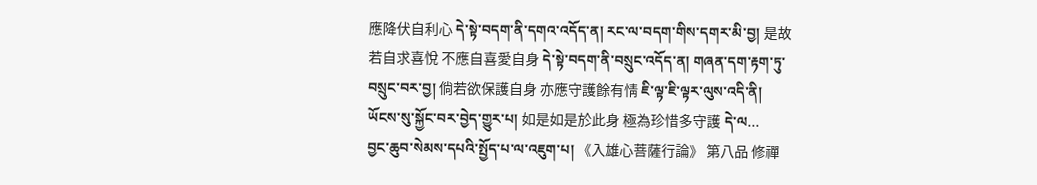應降伏自利心 དེ་སྟེ་བདག་ནི་དགའ་འདོད་ན། རང་ལ་བདག་གིས་དགར་མི་བྱ། 是故若自求喜悅 不應自喜愛自身 དེ་སྟེ་བདག་ནི་བསྲུང་འདོད་ན། གཞན་དག་རྟག་ཏུ་བསྲུང་བར་བྱ། 倘若欲保護自身 亦應守護餘有情 ཇི་ལྟ་ཇི་ལྟར་ལུས་འདི་ནི། ཡོངས་སུ་སྐྱོང་བར་བྱེད་གྱུར་པ། 如是如是於此身 極為珍惜多守護 དེ་ལ...
བྱང་ཆུབ་སེམས་དཔའི་སྤྱོད་པ་ལ་འཇུག་པ། 《入雄心菩薩行論》 第八品 修禪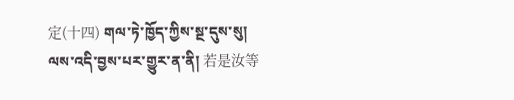定(十四) གལ་ཏེ་ཁྱོད་ཀྱིས་སྔ་དུས་སུ། ལས་འདི་བྱས་པར་གྱུར་ན་ནི། 若是汝等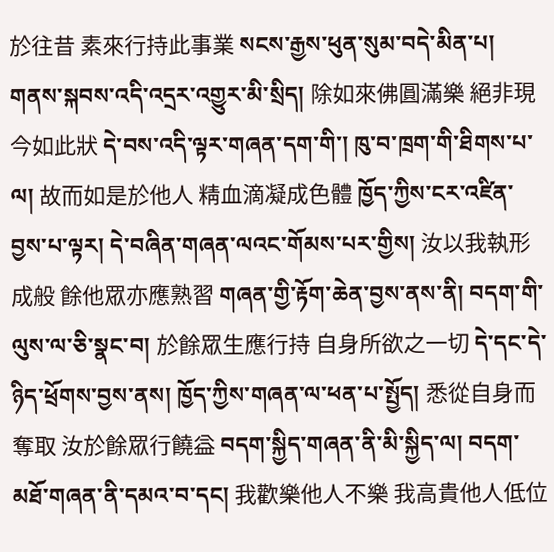於往昔 素來行持此事業 སངས་རྒྱས་ཕུན་སུམ་བདེ་མིན་པ། གནས་སྐབས་འདི་འདྲར་འགྱུར་མི་སྲིད། 除如來佛圓滿樂 絕非現今如此狀 དེ་བས་འདི་ལྟར་གཞན་དག་གི་། ཁུ་བ་ཁྲག་གི་ཐིགས་པ་ལ། 故而如是於他人 精血滴凝成色體 ཁྱོད་ཀྱིས་ངར་འཛིན་བྱས་པ་ལྟར། དེ་བཞིན་གཞན་ལའང་གོམས་པར་གྱིས། 汝以我執形成般 餘他眾亦應熟習 གཞན་གྱི་རྟོག་ཆེན་བྱས་ནས་ནི། བདག་གི་ལུས་ལ་ཅི་སྣང་བ། 於餘眾生應行持 自身所欲之一切 དེ་དང་དེ་ཉིད་ཕྲོགས་བྱས་ནས། ཁྱོད་ཀྱིས་གཞན་ལ་ཕན་པ་སྤྱོད། 悉從自身而奪取 汝於餘眾行饒益 བདག་སྐྱིད་གཞན་ནི་མི་སྐྱིད་ལ། བདག་མཐོ་གཞན་ནི་དམའ་བ་དང། 我歡樂他人不樂 我高貴他人低位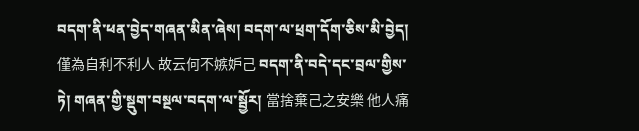བདག་ནི་ཕན་བྱེད་གཞན་མིན་ཞེས། བདག་ལ་ཕྲག་དོག་ཅིས་མི་བྱེད། 僅為自利不利人 故云何不嫉妒己 བདག་ནི་བདེ་དང་བྲལ་གྱིས་ཏེ། གཞན་གྱི་སྡུག་བསྔལ་བདག་ལ་སྦྱོར། 當捨棄己之安樂 他人痛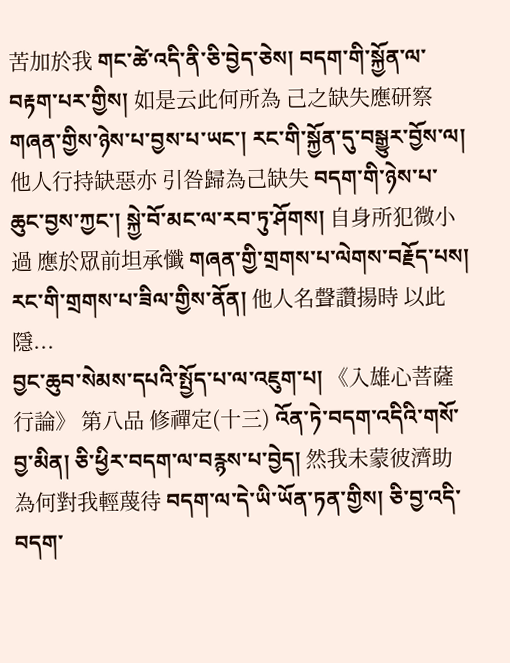苦加於我 གང་ཚེ་འདི་ནི་ཅི་བྱེད་ཅེས། བདག་གི་སྐྱོན་ལ་བརྟག་པར་གྱིས། 如是云此何所為 己之缺失應研察 གཞན་གྱིས་ཉེས་པ་བྱས་པ་ཡང་། རང་གི་སྐྱོན་དུ་བསྒྱུར་བྱོས་ལ། 他人行持缺惡亦 引咎歸為己缺失 བདག་གི་ཉེས་པ་ཆུང་བྱས་ཀྱང་། སྐྱེ་བོ་མང་ལ་རབ་ཏུ་ཤོགས། 自身所犯微小過 應於眾前坦承懺 གཞན་གྱི་གྲགས་པ་ལེགས་བརྗོད་པས། རང་གི་གྲགས་པ་ཟིལ་གྱིས་ནོན། 他人名聲讚揚時 以此隱...
བྱང་ཆུབ་སེམས་དཔའི་སྤྱོད་པ་ལ་འཇུག་པ། 《入雄心菩薩行論》 第八品 修禪定(十三) འོན་ཏེ་བདག་འདིའི་གསོ་བྱ་མིན། ཅི་ཕྱིར་བདག་ལ་བརྙས་པ་བྱེད། 然我未蒙彼濟助 為何對我輕蔑待 བདག་ལ་དེ་ཡི་ཡོན་ཏན་གྱིས། ཅི་བྱ་འདི་བདག་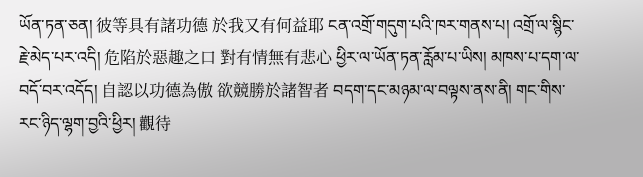ཡོན་ཏན་ཅན། 彼等具有諸功德 於我又有何益耶 ངན་འགྲོ་གདུག་པའི་ཁར་གནས་པ། འགྲོ་ལ་སྙིང་རྗེ་མེད་པར་འདི། 危陷於惡趣之口 對有情無有悲心 ཕྱིར་ལ་ཡོན་ཏན་རློམ་པ་ཡིས། མཁས་པ་དག་ལ་བདོ་བར་འདོད། 自認以功德為傲 欲競勝於諸智者 བདག་དང་མཉམ་ལ་བལྟས་ནས་ནི། གང་གིས་རང་ཉིད་ལྷག་བྱའི་ཕྱིར། 觀待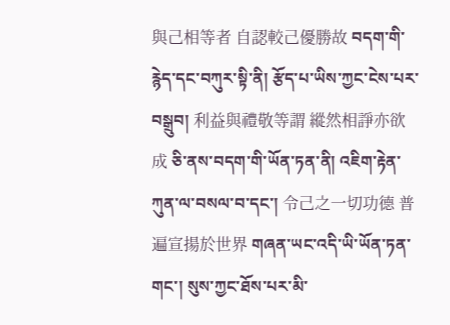與己相等者 自認較己優勝故 བདག་གི་རྙེད་དང་བཀུར་སྟི་ནི། རྩོད་པ་ཡིས་ཀྱང་ངེས་པར་བསྒྲུབ། 利益與禮敬等謂 縱然相諍亦欲成 ཅི་ནས་བདག་གི་ཡོན་ཏན་ནི། འཇིག་རྟེན་ཀུན་ལ་བསལ་བ་དང་། 令己之一切功德 普遍宣揚於世界 གཞན་ཡང་འདི་ཡི་ཡོན་ཏན་གང་། སུས་ཀྱང་ཐོས་པར་མི་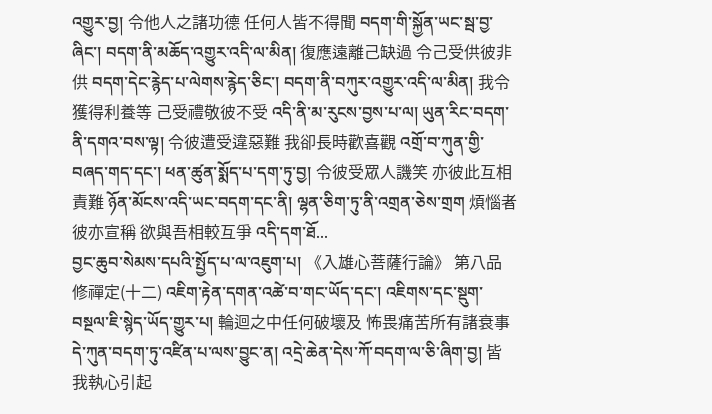འགྱུར་བྱ། 令他人之諸功德 任何人皆不得聞 བདག་གི་སྐྱོན་ཡང་སྦ་བྱ་ཞིང་། བདག་ནི་མཆོད་འགྱུར་འདི་ལ་མིན། 復應遠離己缺過 令己受供彼非供 བདག་དེང་རྙེད་པ་ལེགས་རྙེད་ཅིང་། བདག་ནི་བཀུར་འགྱུར་འདི་ལ་མིན། 我令獲得利養等 己受禮敬彼不受 འདི་ནི་མ་རུངས་བྱས་པ་ལ། ཡུན་རིང་བདག་ནི་དགའ་བས་ལྟ། 令彼遭受違惡難 我卻長時歡喜觀 འགྲོ་བ་ཀུན་གྱི་བཞད་གད་དང་། ཕན་ཚུན་སྨོད་པ་དག་ཏུ་བྱ། 令彼受眾人譏笑 亦彼此互相責難 ཉོན་མོངས་འདི་ཡང་བདག་དང་ནི། ལྷན་ཅིག་ཏུ་ནི་འགྲན་ཅེས་གྲག 煩惱者彼亦宣稱 欲與吾相較互爭 འདི་དག་ཐོ...
བྱང་ཆུབ་སེམས་དཔའི་སྤྱོད་པ་ལ་འཇུག་པ། 《入雄心菩薩行論》 第八品 修禪定(十二) འཇིག་རྟེན་དགན་འཚེ་བ་གང་ཡོད་དང་། འཇིགས་དང་སྡུག་བསྔལ་ཇི་སྙེད་ཡོད་གྱུར་པ། 輪迴之中任何破壞及 怖畏痛苦所有諸衰事 དེ་ཀུན་བདག་ཏུ་འཛིན་པ་ལས་བྱུང་ན། འདྲེ་ཆེན་དེས་ཀོ་བདག་ལ་ཅི་ཞིག་བྱ། 皆我執心引起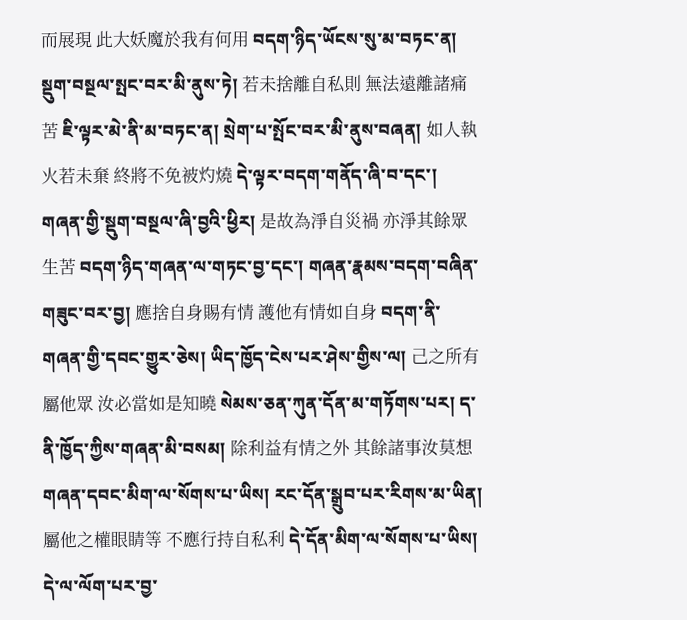而展現 此大妖魔於我有何用 བདག་ཉིད་ཡོངས་སུ་མ་བཏང་ན། སྡུག་བསྔལ་སྤང་བར་མི་ནུས་ཏེ། 若未捨離自私則 無法遠離諸痛苦 ཇི་ལྟར་མེ་ནི་མ་བཏང་ན། སྲེག་པ་སྤོང་བར་མི་ནུས་བཞན། 如人執火若未棄 終將不免被灼燒 དེ་ལྟར་བདག་གནོད་ཞི་བ་དང་། གཞན་གྱི་སྡུག་བསྔལ་ཞི་བྱའི་ཕྱིར། 是故為淨自災禍 亦淨其餘眾生苦 བདག་ཉིད་གཞན་ལ་གཏང་བྱ་དང་། གཞན་རྣམས་བདག་བཞིན་གཟུང་བར་བྱ། 應捨自身賜有情 護他有情如自身 བདག་ནི་གཞན་གྱི་དབང་གྱུར་ཅེས། ཡིད་ཁྱོད་ངེས་པར་ཤེས་གྱིས་ལ། 己之所有屬他眾 汝必當如是知曉 སེམས་ཅན་ཀུན་དོན་མ་གཏོགས་པར། ད་ནི་ཁྱོད་ཀྱིས་གཞན་མི་བསམ། 除利益有情之外 其餘諸事汝莫想 གཞན་དབང་མིག་ལ་སོགས་པ་ཡིས། རང་དོན་སྒྲུབ་པར་རིགས་མ་ཡིན། 屬他之權眼睛等 不應行持自私利 དེ་དོན་མིག་ལ་སོགས་པ་ཡིས། དེ་ལ་ལོག་པར་བྱ་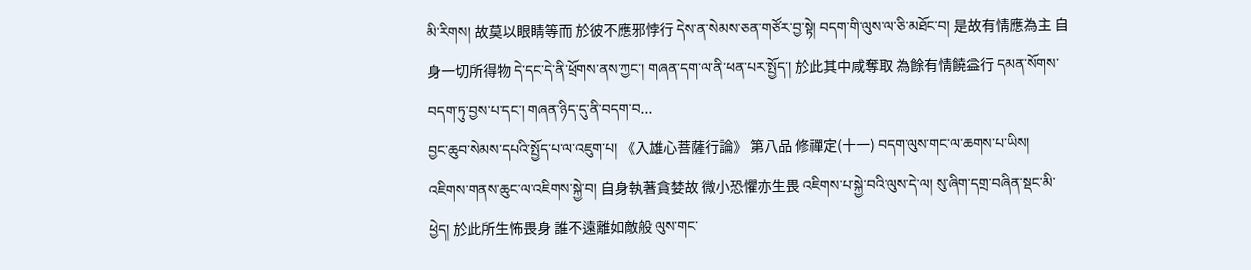མི་རིགས། 故莫以眼睛等而 於彼不應邪悖行 དེས་ན་སེམས་ཅན་གཙོར་བྱ་སྟེ། བདག་གི་ལུས་ལ་ཅི་མཐོང་བ། 是故有情應為主 自身一切所得物 དེ་དང་དེ་ནི་ཕྲོགས་ནས་ཀྱང་། གཞན་དག་ལ་ནི་ཕན་པར་སྤྱོད་། 於此其中咸奪取 為餘有情饒益行 དམན་སོགས་བདག་ཏུ་བྱས་པ་དང་། གཞན་ཉིད་དུ་ནི་བདག་བ...
བྱང་ཆུབ་སེམས་དཔའི་སྤྱོད་པ་ལ་འཇུག་པ། 《入雄心菩薩行論》 第八品 修禪定(十一) བདག་ལུས་གང་ལ་ཆགས་པ་ཡིས། འཇིགས་གནས་ཆུང་ལ་འཇིགས་སྐྱེ་བ། 自身執著貪婪故 微小恐懼亦生畏 འཇིགས་པ་སྐྱེ་བའི་ལུས་དེ་ལ། སུ་ཞིག་དགྲ་བཞིན་སྡང་མི་ཕྱེད། 於此所生怖畏身 誰不遠離如敵般 ལུས་གང་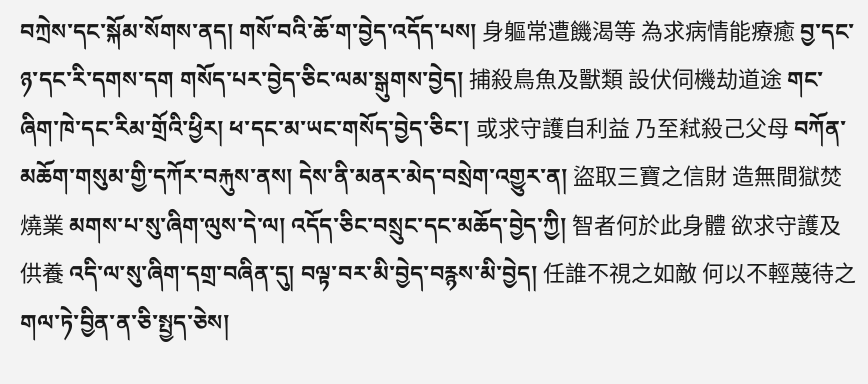བཀྲེས་དང་སྐོམ་སོགས་ནད། གསོ་བའི་ཆོ་ག་བྱེད་འདོད་པས། 身軀常遭饑渴等 為求病情能療癒 བྱ་དང་ཉ་དང་རི་དགས་དག གསོད་པར་བྱེད་ཅིང་ལམ་སྒུགས་བྱེད། 捕殺鳥魚及獸類 設伏伺機劫道途 གང་ཞིག་ཁེ་དང་རིམ་གྲོའི་ཕྱིར། ཕ་དང་མ་ཡང་གསོད་བྱེད་ཅིང་། 或求守護自利益 乃至弒殺己父母 བཀོན་མཆོག་གསུམ་གྱི་དཀོར་བརྐུས་ནས། དེས་ནི་མནར་མེད་བསྲེག་འགྱུར་ན། 盜取三寶之信財 造無間獄焚燒業 མགས་པ་སུ་ཞིག་ལུས་དེ་ལ། འདོད་ཅིང་བསྲུང་དང་མཆོད་བྱེད་ཀྱི། 智者何於此身體 欲求守護及供養 འདི་ལ་སུ་ཞིག་དགྲ་བཞིན་དུ། བལྟ་བར་མི་བྱེད་བརྙས་མི་བྱེད། 任誰不視之如敵 何以不輕蔑待之 གལ་ཏེ་བྱིན་ན་ཅི་སྤྱད་ཅེས།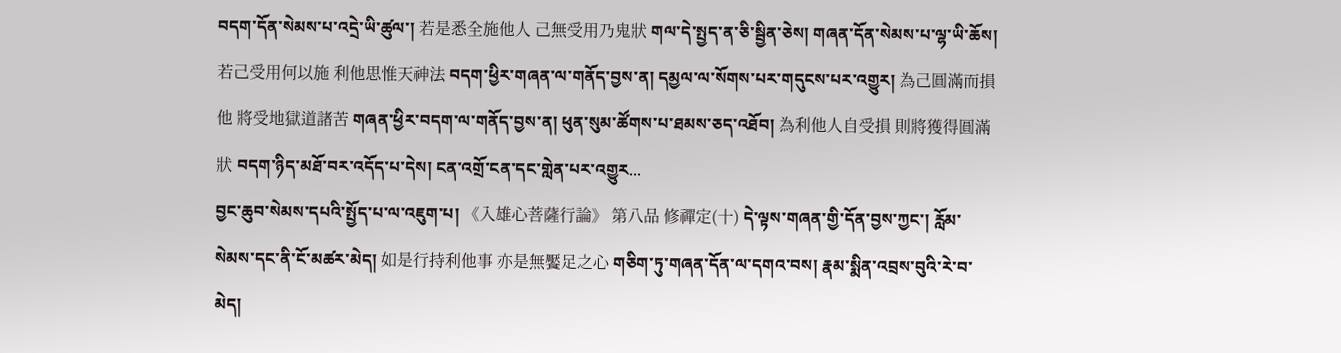བདག་དོན་སེམས་པ་འདྲེ་ཡི་ཚུལ་། 若是悉全施他人 己無受用乃鬼狀 གལ་དེ་སྤྱད་ན་ཅི་སྦྱིན་ཅེས། གཞན་དོན་སེམས་པ་ལྷ་ཡི་ཆོས། 若己受用何以施 利他思惟天神法 བདག་ཕྱིར་གཞན་ལ་གནོད་བྱས་ན། དམྱལ་ལ་སོགས་པར་གདུངས་པར་འགྱུར། 為己圓滿而損他 將受地獄道諸苦 གཞན་ཕྱིར་བདག་ལ་གནོད་བྱས་ན། ཕུན་སུམ་ཚོགས་པ་ཐམས་ཅད་འཐོབ། 為利他人自受損 則將獲得圓滿狀 བདག་ཉིད་མཐོ་བར་འདོད་པ་དེས། ངན་འགྲོ་ངན་དང་གླེན་པར་འགྱུར...
བྱང་ཆུབ་སེམས་དཔའི་སྤྱོད་པ་ལ་འཇུག་པ། 《入雄心菩薩行論》 第八品 修禪定(十) དེ་ལྟས་གཞན་གྱི་དོན་བྱས་ཀྱང་། རློམ་སེམས་དང་ནི་ངོ་མཚར་མེད། 如是行持利他事 亦是無饜足之心 གཅིག་ཏུ་གཞན་དོན་ལ་དགའ་བས། རྣམ་སྨིན་འབྲས་བུའི་རེ་བ་མེད།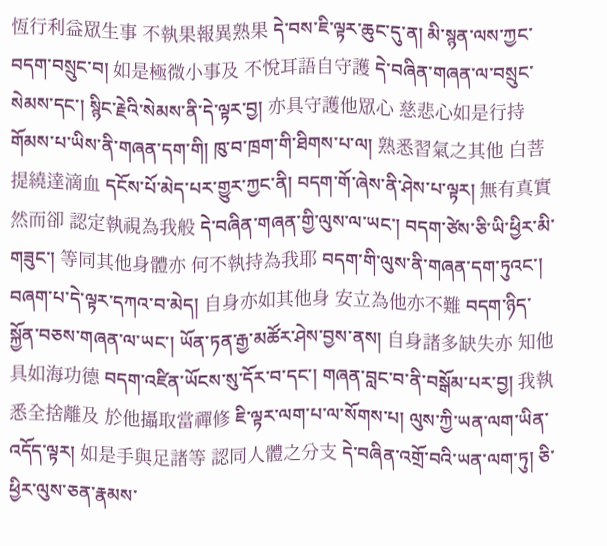恆行利益眾生事 不執果報異熟果 དེ་བས་ཇི་ལྟར་ཆུང་དུ་ན། མི་སྙན་ལས་ཀྱང་བདག་བསྲུང་བ། 如是極微小事及 不悅耳語自守護 དེ་བཞིན་གཞན་ལ་བསྲུང་སེམས་དང་། སྙིང་རྗེའི་སེམས་ནི་དེ་ལྟར་བྱ། 亦具守護他眾心 慈悲心如是行持 གོམས་པ་ཡིས་ནི་གཞན་དག་གི། ཁུ་བ་ཁྲག་གི་ཐིགས་པ་ལ། 熟悉習氣之其他 白菩提繞達滴血 དངོས་པོ་མེད་པར་གྱུར་ཀྱང་ནི། བདག་གོ་ཞེས་ནི་ཤེས་པ་ལྟར། 無有真實然而卻 認定執視為我般 དེ་བཞིན་གཞན་གྱི་ལུས་ལ་ཡང་། བདག་ཙེས་ཅི་ཡི་ཕྱིར་མི་གཟུང་། 等同其他身體亦 何不執持為我耶 བདག་གི་ལུས་ནི་གཞན་དག་ཏུའང་། བཞག་པ་དེ་ལྟར་དཀའ་བ་མེད། 自身亦如其他身 安立為他亦不難 བདག་ཉིད་སྐྱོན་བཅས་གཞན་ལ་ཡང་། ཡོན་ཏན་རྒྱ་མཚོར་ཤེས་བྱས་ནས། 自身諸多缺失亦 知他具如海功德 བདག་འཛིན་ཡོངས་སུ་དོར་བ་དང་། གཞན་བླང་བ་ནི་བསྒོམ་པར་བྱ། 我執悉全捨離及 於他攝取當禪修 ཇི་ལྟར་ལག་པ་ལ་སོགས་པ། ལུས་ཀྱི་ཡན་ལག་ཡིན་འདོད་ལྟར། 如是手與足諸等 認同人體之分支 དེ་བཞིན་འགྲོ་བའི་ཡན་ལག་ཏུ། ཅི་ཕྱིར་ལུས་ཅན་རྣམས་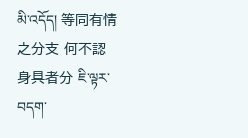མི་འདོད། 等同有情之分支 何不認身具者分 ཇི་ལྟར་བདག་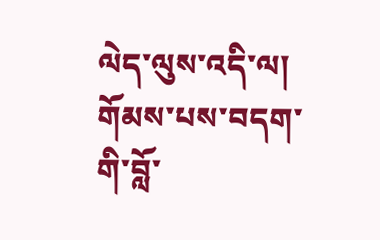ལེད་ལུས་འདི་ལ། གོམས་པས་བདག་གི་བློ་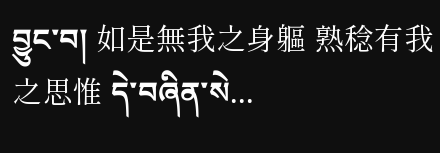བྱུང་བ། 如是無我之身軀 熟稔有我之思惟 དེ་བཞིན་སེ...